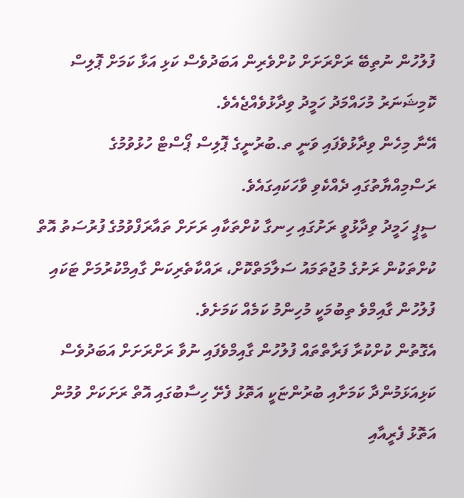ފުލުހުން ނުތިބޭ ރަށްރަށަށް ކުށްވެރިން އަބަދުވެސް ކަޅި އަޅާ ކަމަށް ޕޮލިސް ކޮމިޝަނަރު މުހައްމަދު ހަމީދު ވިދާޅުވެއްޖެއެވެ.
އޭނާ މިހެން ވިދާޅުވެފައި ވަނީ ތ.ބުރުނީގެ ޕޮލިސް ޕޯސްޓް ހުޅުވުމުގެ ރަސްމިއްޔާތުގައި ދެއްކެވި ވާހަކައިގައެވެ.
ސީޕީ ހަމީދު ވިދާޅުވީ ރަށުގައި ހިނގާ ކުށްތަކާއި ރަށަށް ތައާރަފްވުމުގެ ފުރުސަތު އޮތް ކުށްތަކުން ރަށުގެ މުޖުތަމައު ސަލާމަތްކޮށް، ރައްކާތެރިކަން ގާއިމްކުރުމަށް ޓަކައި ފުލުހުން ގާއިމްވެ ތިބުމަކީ މުހިންމު ކަމެއް ކަމަށެވެ.
އެގޮތުން ކުށްކުރާ ފަރާތްތައް ފުލުހުން ގާއިމްވެފައި ނުވާ ރަށްރަށަށް އަބަދުވެސް ކަޅިއަޅަމުންދާ ކަމަށާއި ބުރުންޏަކީ އަތޮޅު ފެށޭ ހިސާބުގައި އޮތް ރަށަކަށް ވުމުން އަތޮޅު ފެރީއާއި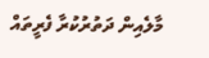މާލެއިން ދަތުރުކުރާ ފެރީތައް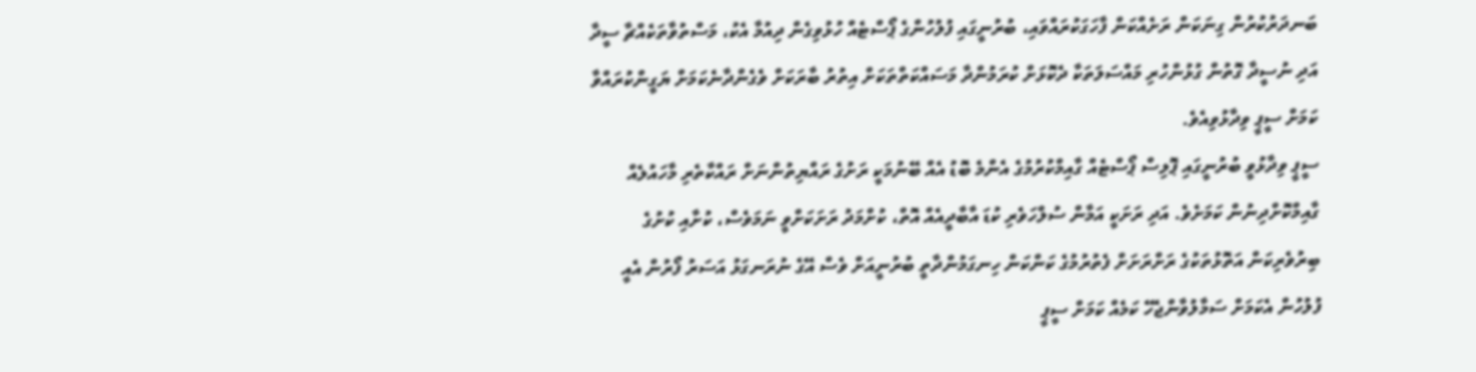ބަނދަރުކުރުން ގިނަކަން ރަށެއްކަން ފާހަގަކުރައްވައި، ބުރުނީގައި ފުލުހުންގެ ޕޯސްޓެއް ހުޅުވިގެން ދިއުމާ އެކު، މަސްތުވާތަކެއްޗާ ސީދާ އަދި ނުސީދާ ގޮތުން ގުޅުންހުރި މައްސަލަތަކާ ދެކޮޅަށް ކުރަމުންދާ މަސައްކަތްތަކަށް އިތުރު ބާރަކަށް ވެގެންދާނެކަމަށް ޔަގީންކުރައްވާ ކަމަށް ސީޕީ ވިދާޅުވިއެވެ.
ސީޕީ ވިދާޅުވީ ބުރުނީގައި ޕޮލިސް ޕޯސްޓެއް ގާއިމްކުރުމުގެ އެންމެ ބޮޑު އެއް ބޭނުމަކީ ރަށުގެ ރައްޔިތުންނަށް ރައްކާތެރި މާހައުލެއް ގާއިމްކޮށްދިނުން ކަމަށެވެ. އަދި ރަށަކީ އަމާން ސުލްހަވެރި ކުޑަ އާބާދީއެއް އޮތް، ކުށްމަދު ރަށަކަށްވީ ނަމަވެސް، ކުށާއި ކުށުގެ ބިރުވެރިކަން އަތޮޅުތަކުގެ ރަށްރަށަށް ފެތުރުމުގެ ކަންކަން ހިނގަމުންދާތީ ބުރުނީއަށް ވެސް އޭގެ ނުރަނގަޅު އަސަރު ފޯރުން އެއީ ފުލުހުން އެކަމަށް ސަމާލުވާންޖެހޭ ކަމެއް ކަމަށް ސީޕީ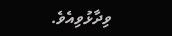ވިދާޅުވިއެވެ.